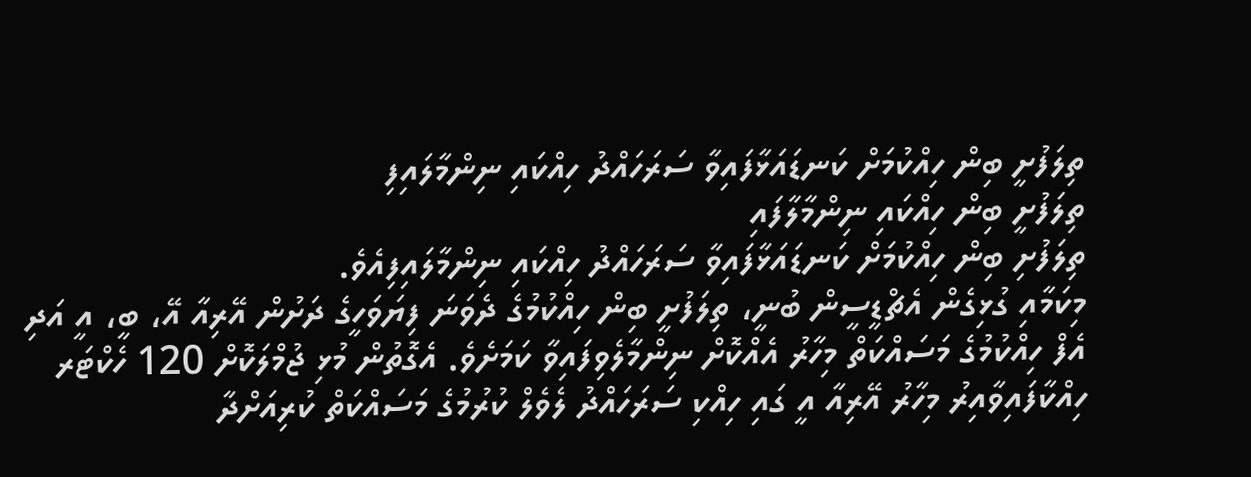ތިލަފުށީ ބިން ހިއްކުމަށް ކަނޑައަޅާފައިވާ ސަރަހައްދު ހިއްކައި ނިންމާލައިފި
ތިލަފުށީ ބިން ހިއްކައި ނިންމާލާފައި
ތިލަފުށި ބިން ހިއްކުމަށް ކަނޑައަޅާފައިވާ ސަރަހައްދު ހިއްކައި ނިންމާލައިފިއެވެ.
މިކަމާއި ގުޅިގެން އެޗްޑީސީން ބުނީ، ތިލަފުށީ ބިން ހިއްކުމުގެ ދެވަނަ ފިޔަވަހީގެ ދަށުން އޭރިއާ އޭ، ބީ، އީ އަދި އެފް ހިއްކުމުގެ މަސައްކަތް މިހާރު އެއްކޮށް ނިންމާލެވިފައިވާ ކަމަށެވެ. އެގޮތުން މުޅި ޖުމްލަކޮށް 120 ހެކްޓަރ ހިއްކާފައިވާއިރު މިހާރު އޭރިއާ އީ ގައި ހިއްކި ސަރަހައްދު ލެވެލް ކުރުމުގެ މަސައްކަތް ކުރިއަށްދާ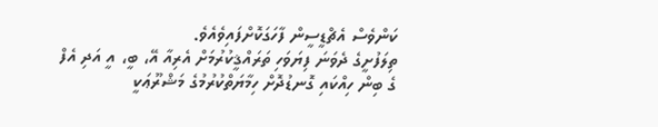ކަންވެސް އެޗްޑީސީން ފާހަގަކޮށްފައިވެއެވެ.
ތިލަފުށީގެ ދެވަނަ ފިޔަވަހި ތަރައްޤީކުރުމަށް އެރިއާ އޭ، ބީ، އީ އަދި އެފް ގެ ބިން ހިއްކައި ގޮނޑުދޮށް ހިމާޔަތްކުރުމުގެ މަޝްރޫޢަކީ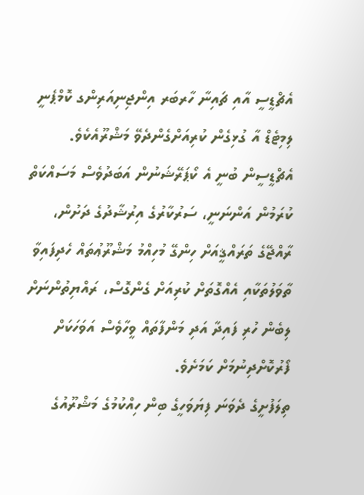އެޗްޑީސީ އާއި ޗައިނާ ހާރބަރ އިންޖިނިއަރިންގ ކޮމްޕެނީ ލިމިޓެޑް އާ ގުޅިގެން ކުރިއަށްގެންދެވޭ މަޝްރޫއެކެވެ.
އެޗްޑީސީން ބުނީ އެ ކޯޕަރޭޝަނުން އަބަދުވެސް މަސައްކަތް ކުރަމުން އަންނަނީ، ސަރުކާރުގެ އިރުޝާދުގެ ދަށުން، ރާއްޖޭގެ ތަރައްޤީއަށް ހިންގޭ މުހިއްމު މަޝްރޫޢުތައް ހެދިފައިވާ ތާވަލުތަކާއި އެއްގޮތަށް ކުރިއަށް ގެންގޮސް، ރައްޔިތުންނަށް ލިބެން ހުރި ފައިދާ އަދި މަންފާތައް ވީހާވެސް އަވަހަކަށް ފޯރުކޮށްދިނުމަށް ކަމަށެވެ.
ތިލަފުށީގެ ދެވަނަ ފިޔަވަހީގެ ބިން ހިއްކުމުގެ މަޝްރޫއުގެ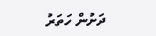ދަށުން ހަތަރު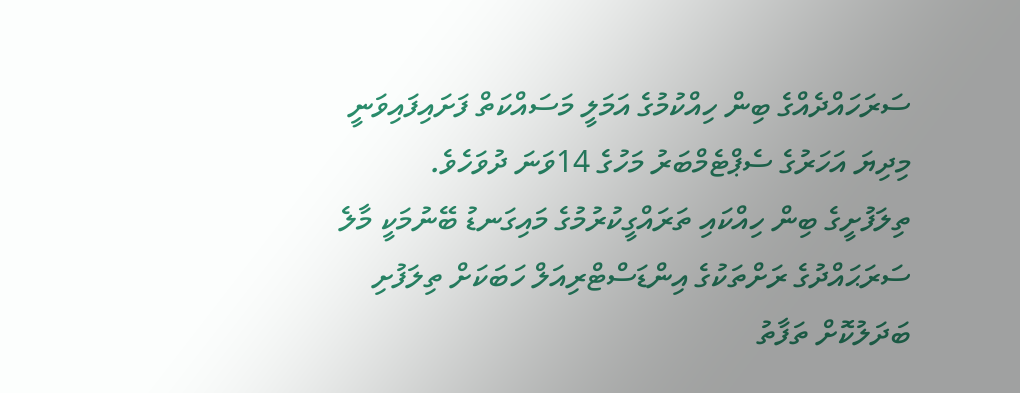ސަރަހައްދެއްގެ ބިން ހިއްކުމުގެ އަމަލީ މަސައްކަތް ފަށައިފައިވަނީ މިދިޔަ އަހަރުގެ ސެޕްޓެމްބަރު މަހުގެ 14ވަނަ ދުވަހެވެ.
ތިލަފުށީގެ ބިން ހިއްކައި ތަރައްގީކުރުމުގެ މައިގަނޑު ބޭނުމަކީ މާލެ ސަރަޙައްދުގެ ރަށްތަކުގެ އިންޑަސްޓްރިއަލް ހަބަކަށް ތިލަފުށި ބަދަލުކޮށް ތަފާތު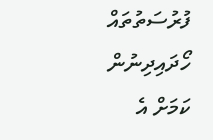ފުރުސަތުތައް ހޯދައިދިނުން ކަމަށް އެ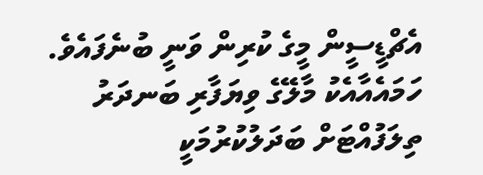އެޗްޑީސީން މީގެ ކުރިން ވަނީ ބުނެފައެވެ.
ހަމައެއާއެކު މާލޭގެ ވިޔަފާރި ބަނދަރު ތިލަފުއްޓަށް ބަދަލުކުރުމަކީ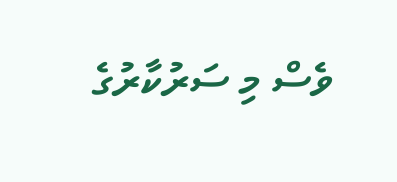ވެސް މި ސަރުކާރުގެ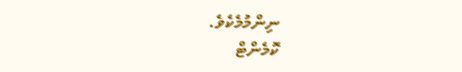ނިންމުމެކެވެ.
ކޮމެންޓް